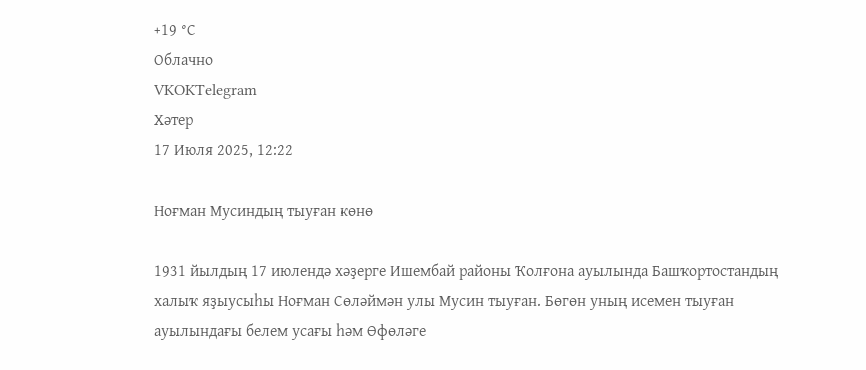+19 °С
Облачно
VKOKTelegram
Хәтер
17 Июля 2025, 12:22

Ноғман Мусиндың тыуған көнө

1931 йылдың 17 июлендә хәҙерге Ишембай районы Ҡолғона ауылында Башҡортостандың халыҡ яҙыусыһы Ноғман Сөләймән улы Мусин тыуған. Бөгөн уның исемен тыуған ауылындағы белем усағы һәм Өфөләге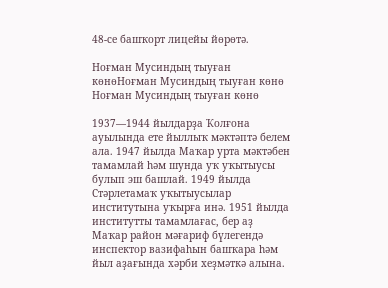48-се башҡорт лицейы йөрөтә.

Ноғман Мусиндың тыуған көнөНоғман Мусиндың тыуған көнө
Ноғман Мусиндың тыуған көнө

1937—1944 йылдарҙа Ҡолғона ауылында ете йыллыҡ мәктәптә белем ала. 1947 йылда Маҡар урта мәктәбен тамамлай һәм шунда уҡ уҡытыусы булып эш башлай. 1949 йылда Стәрлетамаҡ уҡытыусылар институтына уҡырға инә. 1951 йылда институтты тамамлағас, бер аҙ Маҡар район мәғариф бүлегендә инспектор вазифаһын башҡара һәм йыл аҙағында хәрби хеҙмәткә алына.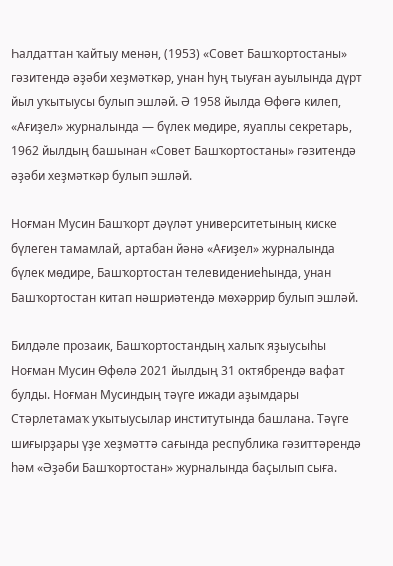Һалдаттан ҡайтыу менән, (1953) «Совет Башҡортостаны» гәзитендә әҙәби хеҙмәткәр, унан һуң тыуған ауылында дүрт йыл уҡытыусы булып эшләй. Ә 1958 йылда Өфөгә килеп, «Ағиҙел» журналында — бүлек мөдире, яуаплы секретарь, 1962 йылдың башынан «Совет Башҡортостаны» гәзитендә әҙәби хеҙмәткәр булып эшләй.

Ноғман Мусин Башҡорт дәүләт университетының киске бүлеген тамамлай, артабан йәнә «Ағиҙел» журналында бүлек мөдире, Башҡортостан телевидениеһында, унан Башҡортостан китап нәшриәтендә мөхәррир булып эшләй.

Билдәле прозаик, Башҡортостандың халыҡ яҙыусыһы Ноғман Мусин Өфөлә 2021 йылдың 31 октябрендә вафат булды. Ноғман Мусиндың тәүге ижади аҙымдары Стәрлетамаҡ уҡытыусылар институтында башлана. Тәүге шиғырҙары үҙе хеҙмәттә сағында республика гәзиттәрендә һәм «Әҙәби Башҡортостан» журналында баҫылып сыға.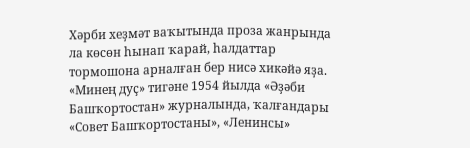Хәрби хеҙмәт ваҡытында проза жанрында ла көсөн һынап ҡарай, һалдаттар тормошона арналған бер нисә хикәйә яҙа. «Минең дуҫ» тигәне 1954 йылда «Әҙәби Башҡортостан» журналында, ҡалғандары «Совет Башҡортостаны», «Ленинсы»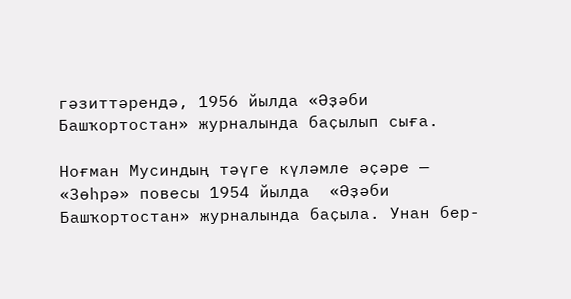гәзиттәрендә, 1956 йылда «Әҙәби Башҡортостан» журналында баҫылып сыға.

Ноғман Мусиндың тәүге күләмле әҫәре — «Зөһрә» повесы 1954 йылда  «Әҙәби Башҡортостан» журналында баҫыла. Унан бер-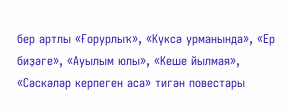бер артлы «Ғорурлыҡ», «Күксә урманында», «Ер биҙәге», «Ауылым юлы», «Кеше йылмая», «Сәскәләр керпеген аса» тигән повестары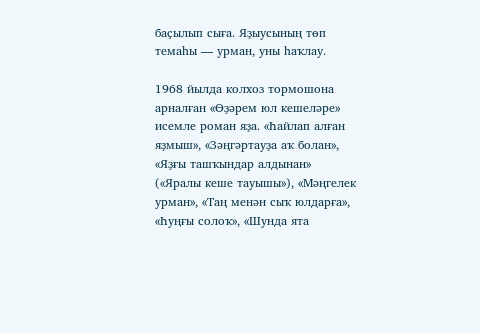баҫылып сыға. Яҙыусының төп темаһы — урман, уны һаҡлау.

1968 йылда колхоз тормошона арналған «Өҙәрем юл кешеләре» исемле роман яҙа. «Һайлап алған яҙмыш», «Зәңгәртауҙа аҡ болан», «Яҙғы ташҡындар алдынан» («Яралы кеше тауышы»), «Мәңгелек урман», «Таң менән сыҡ юлдарға», «Һуңғы солоҡ», «Шунда ята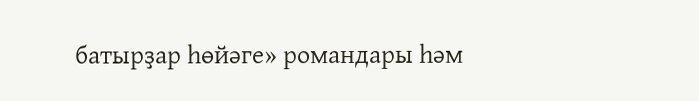батырҙар һөйәге» романдары һәм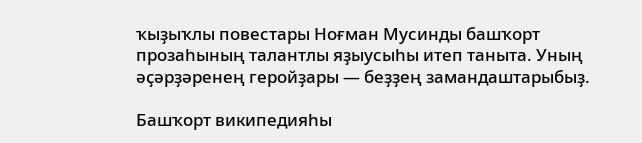ҡыҙыҡлы повестары Ноғман Мусинды башҡорт прозаһының талантлы яҙыусыһы итеп таныта. Уның әҫәрҙәренең геройҙары — беҙҙең замандаштарыбыҙ.

Башҡорт википедияһы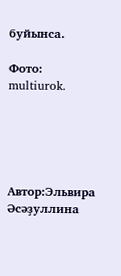буйынса.

Фото: multiurok.





Автор:Эльвира Әсәҙуллина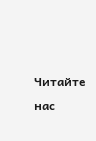Читайте нас